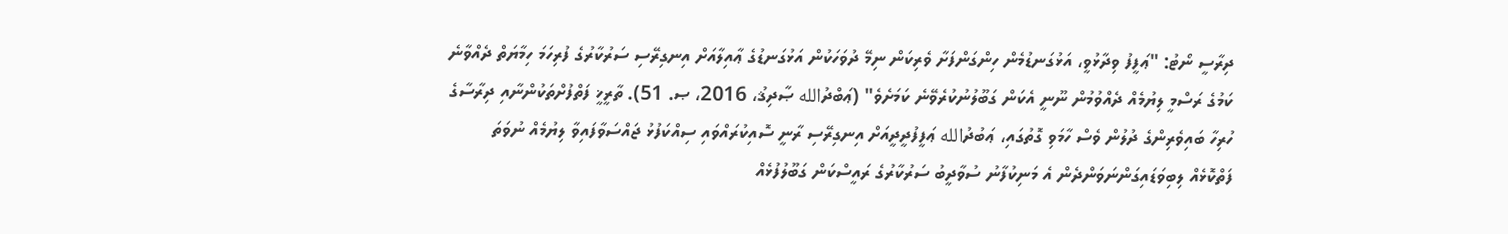ދިރާސީ ނޯޓު: "ޢަފީފު ވިދާޅުވީ، އަޅުގަނޑުމެން ހިންގަންފަށާ ވެރިކަން ނިމޭ ދުވަހަކުން އަޅުގަނޑުގެ ޢާއިލާއަށް އިނގިރޭސި ސަރުކާރުގެ ފުރިހަމަ ހިމާޔަތް ދެއްވާނެ ކަމުގެ ރަސްމީ ލިޔުމެއް ދެއްވުމުން ނޫނީ އެކަން ގަބޫލުނުކުރެވޭނެ ކަމަށެވެ" (ޢަބްދުالله ޞާދިޤު، 2016، ޞ. 51). ތާރީޚީ ފަތްފުށްތަކުންނާއި ދިރާސާގެ ހުރިހާ ބައިވެރިންގެ ދުލުން ވެސް ހާމަވި ގޮތުގައި، ޢަބުދުالله ޢަފީފުދީދީއަށް އިނގިރޭސި ރާނީ ސޮއިކުރައްވައި ސިއްކަފުޅު ޖައްސަވާފައިވާ ލިޔުމެއް ނުވަތަ ފަތްކޮޅެއް ލިބިވަޑައިގަންނަވަންދެން އެ މަނިކުފާނު ސުވާދީބު ސަރުކާރުގެ ރައީސްކަން ގަބޫލުފުޅެއް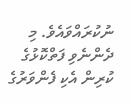ނުކުރައްވައެވެ. މި ދެންނެވި ފަތްކޮޅުގެ ކުރިން އެކި ފެންވަރުގެ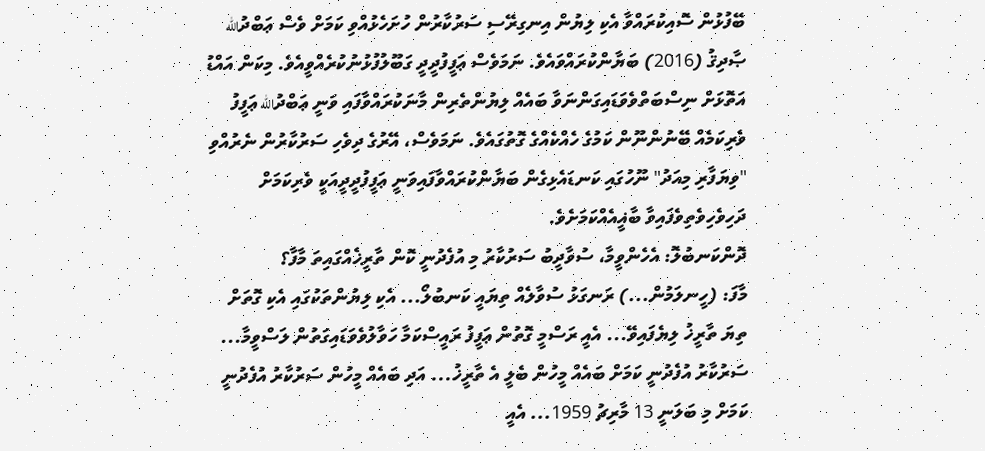ބޭފުޅުން ސޮއިކުރައްވާ އެކި ލިޔުން އިނގިރޭސި ސަރުކާރުން ހުށަހެޅުއްވި ކަމަށް ވެސް ޢަބްދުالله ޞާދިޤު (2016) ބަޔާންކުރައްވައެވެ. ނަމަވެސް ޢަފީފުދީދީ ގަބޫލުފުޅުނުކުރެއްވީއެވެ. މިކަން އައްޑު އަތޮޅަށް ނިސްބަތްވެވަޑައިގަންނަވާ ބައެއް ލިޔުންތެރިން މާނަކުރައްވާފައި ވަނީ ޢަބްދުالله ޢަފީފު ވެރިކަމެއް ބޭނުންނޫން ކަމުގެ ހެއްކެއްގެ ގޮތުގައެވެ. ނަމަވެސް، އޭރުގެ ދިވެހި ސަރުކާރުން ނެރުއްވި "ވިޔަފާރި މިއަދު" ނޫހުގައި ކަނޑައެޅިގެން ބަޔާންކުރައްވާފައިވަނީ ޢަފީފުދީދީއަކީ ވެރިކަމަށް ދަހިވެހިވެތިވެފައިވާ ބާޣީއެއްކަމަށެވެ.
ދޮންކަނބުލޮ: އެހެންވީމާ، ސުވާދީބު ސަރުކާރު މި އުފެދުނީ ކޮން ތާރީޚެއްގައިތަ މާފާ؟
މާފަ: (ހީނލަމުން...) ރަނގަޅު ސުވާލެއް ތިޔައީ ކަނބުލޯ... އެކި ލިޔުންތަކުގައި އެކި ގޮތަށް ތިޔަ ތާރީޚު ލިޔެފައިވޭ... އެއީ ރަސްމީ ގޮތުން ޢަފީފު ރައީސްކަމާ ހަވާލުވެވަޑައިގަތުން ލަސްވީމާ... ސަރުކާރު އުފެދުނީ ކަމަށް ބައެއް މީހުން ބެލީ އެ ތާރީޚު... އަދި ބައެއް މީހުން ސަރުކާރު އުފެދުނީ ކަމަށް މި ބަލަނީ 13 މާރިޗު 1959... އެއީ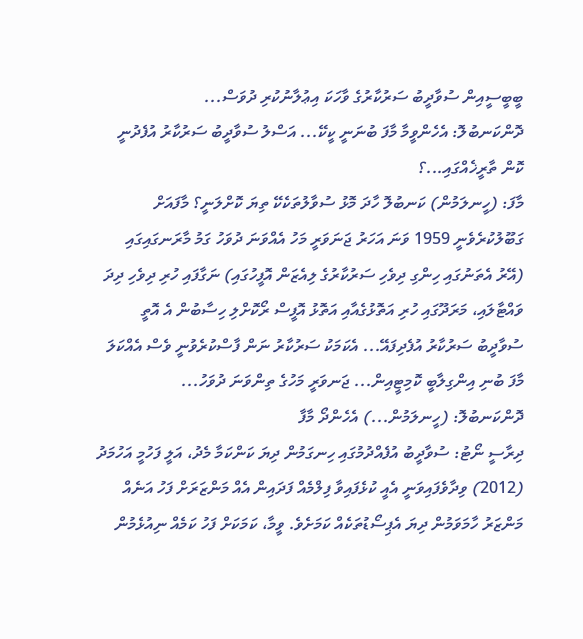ބީބީސީއިން ސުވާދީބު ސަރުކާރުގެ ވާހަކަ އިޢުލާނުކުރި ދުވަސް...
ދޮންކަނބުލޮ: އެހެންވީމާ މާފަ ބުނަނީ ކީކޭ... އަސްލު ސުވާދީބު ސަރުކާރު އުފެދުނީ ކޮން ތާރީޚެއްގައި...؟
މާފަ: (ހީނލަމުން) ކަނބުލޮ ހާދަ މޮޅު ސުވާލުތަކެކޭ ތިޔަ ކޮށްލަނީ؟ މާފައަށް ގަބޫލުކުރެވެނީ 1959 ވަނަ އަހަރު ޖަނަވަރީ މަހު އެއްވަނަ ދުވަހު ގަމު މާރަނގައިގައި (އޭރު އެތަނުގައި ހިންގި ދިވެހި ސަރުކާރުގެ ލިއެޒަން އޮފީހުގައި) ނަގާފައި ހުރި ދިވެހި ދިދަ ވައްޓާލައި، މަރަދޫގައި ހުރި އަތޮޅުގެއާއި އަތޮޅު އޮފީސް ރޯކޮށްލި ހިސާބުން އެ އޮތީ ސުވާދީބު ސަރުކާރު އުފެދިފައޭ... އެކަމަކު ސަރުކާރު ނަން ފާސްކުރެވުނީ ވެސް އެއްކަލަ މާފަ ބުނި އިންގިލާބީ ކޮމިޓީއިން... ޖަނވަރީ މަހުގެ ތިންވަނަ ދުވަހު...
ދޮންކަނބުލޮ: (ހީނލަމުން...) އެހެންދޯ މާފާ
ދިރާސީ ނޯޓު: ސުވާދީބު އުފެއްދުމުގައި ހިނގަމުން ދިޔަ ކަންކަމާ މެދު، އަލީ ފަހުމީ އަހުމަދު (2012) ވިދާވެފައިވަނީ އެއީ ކުޅެފައިވާ ފިލްމެއް ފަދައިން އެއް މަންޒަރަށް ފަހު އަނެއް މަންޒަރު ހާމަވަމުން ދިޔަ އެޕިސޯޑުތަކެއް ކަމަށެވެ. ވީމާ، ކަމަކަށް ފަހު ކަމެއް ނިއުޅެމުން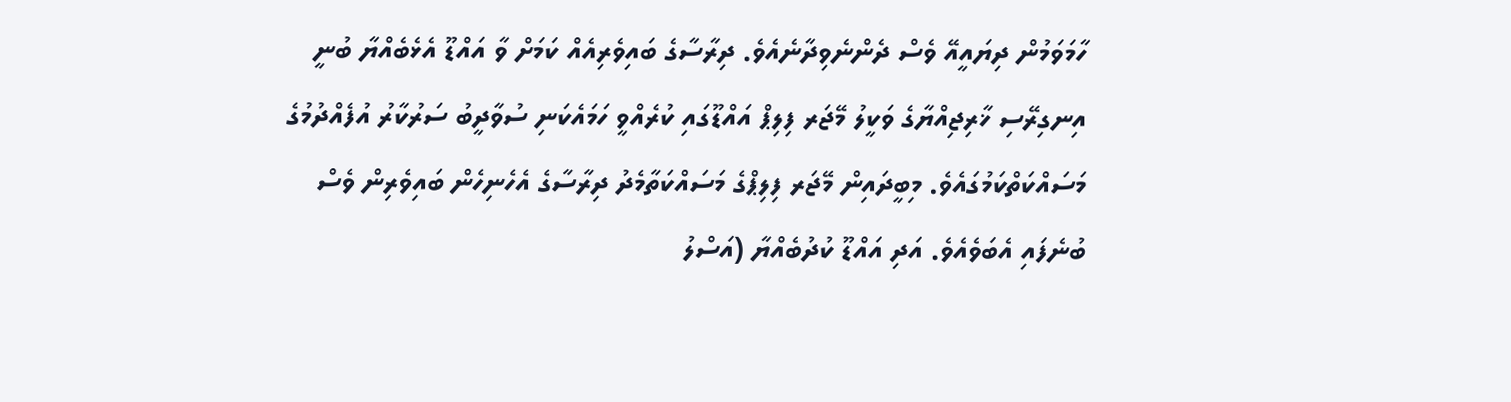ހާމަވަމުން ދިޔައީއޭ ވެސް ދެންނެވިދާނެއެވެ. ދިރާސާގެ ބައިވެރިއެއް ކަމަށް ވާ އައްޑޫ އެޅެބެއްޔާ ބުނީ އިނގިރޭސި ޚާރިޖިއްޔާގެ ވަކީލު މޭޖަރ ފިލިޕް އައްޑޫގައި ކުރެއްވީ ހަމައެކަނި ސުވާދީބު ސަރުކާރު އުފެއްދުމުގެ މަސައްކަތްކަމުގައެވެ. މިބީދައިން މޭޖަރ ފިލިޕްގެ މަސައްކަތާމެދު ދިރާސާގެ އެހެނިހެން ބައިވެރިން ވެސް ބުނެފައި އެބަވެއެވެ. އަދި އައްޑޫ ކުދުބެއްޔާ (އަސްލު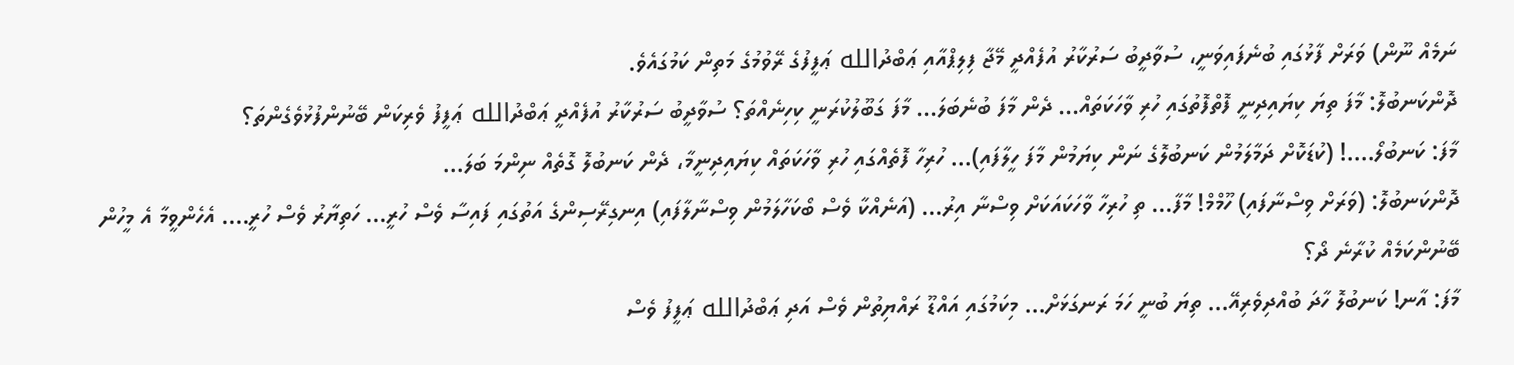ނަމެއް ނޫން) ވަރަށް ފާޅުގައި ބުނެފައިވަނީ، ސުވާދީބު ސަރުކާރު އުފެއްދީ މޭޖާ ފިލިޕްއާއި ޢަބްދުالله ޢަފީފުގެ ރޭވުމުގެ މަތިން ކަމުގައެވެ.
ދޮންކަނބުލޮ: މާފަ ތިޔަ ކިޔައިދިނީ ފޮތްފޮތުގައި ހުރި ވާހަކަތައް... ދެން މާފަ ބުނެބަލަ... މާފަ ގަބޫލުކުރަނީ ކިހިނެއްތަ؟ ސުވާދީބު ސަރުކާރު އުފެއްދީ ޢަބްދުالله ޢަފީފު ވެރިކަން ބޭނުންފުޅުވެގެންތަ؟
މާފަ: ކަނބުލޯ....! (ކުޑަކޮށް ދަމާލަމުން ކަނބުލޮގެ ނަން ކިޔަމުން މާފަ ހީލާފައި)... ހުރިހާ ފޮތެއްގައި ހުރި ވާހަކަތައް ކިޔައިދިނީމާ، ދެން ކަނބުލޮ ގޮތެއް ނިންމަ ބަލަ...
ދޮންކަނބުލޮ: (ވަރަށް ވިސްނާފައި) ހޫމްމް! މާފާ... ތި ހުރިހާ ވާހަކައަކަށް ވިސްނާ އިރު... (އަނެއްކާ ވެސް ބޯކަހާލަމުން ވިސްނާލާފައި) އިނގިރޭސިންގެ އަތުގައި ފައިސާ ވެސް ހުރީ... ހަތިޔާރު ވެސް ހުރީ.... އެހެންވީމާ އެ މީހުން ބޭނުންކަމެއް ކުރާނެ ދޯ؟
މާފަ: އާނ! ކަނބުލޮ ހާދަ ބުއްދިވެރިއޭ... ތިޔަ ބުނީ ހަމަ ރަނގަޅަށް... މިކަމުގައި އައްޑޫ ރައްޔިތުން ވެސް އަދި ޢަބްދުالله ޢަފީފު ވެސް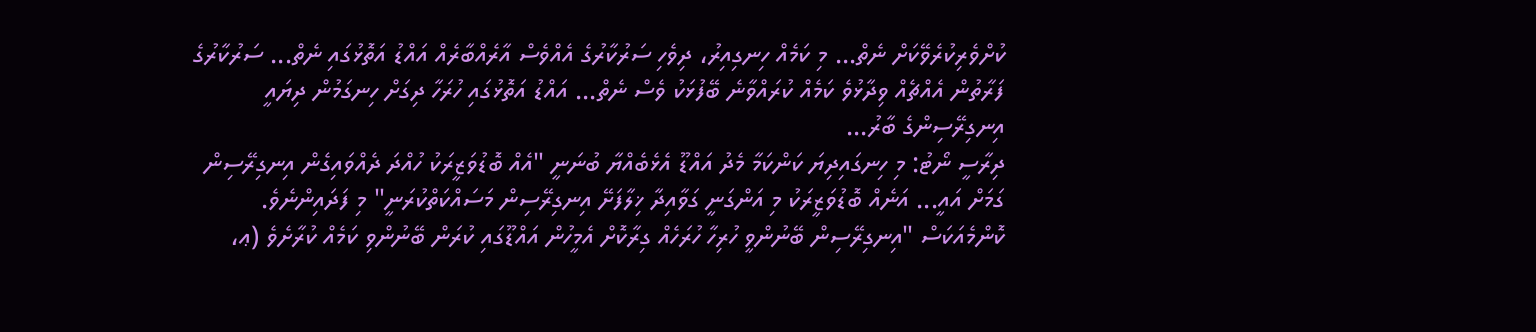ކުށްވެރިކުރެވޭކަށް ނެތް... މި ކަމެއް ހިނގިއިރު، ދިވެހި ސަރުކާރުގެ އެއްވެސް އާރެއްބާރެއް އައްޑު އަތޮޅުގައި ނެތް... ސަރުކާރުގެ ފަރާތުން އެއްޗެއް ވިދާޅުވެ ކަމެއް ކުރައްވާނެ ބޭފުޅަކު ވެސް ނެތް... އައްޑު އަތޮޅުގައި ހުރަހާ ދިގަށް ހިނގަމުން ދިޔައީ އިނގިރޭސިންގެ ބާރު...
ދިރާސީ ނޯޓު: މި ހިނގައިދިޔަ ކަންކަމާ މެދު އައްޑޫ އެޅެބެއްޔާ ބުނަނީ "އެއް ބޮޑުވަޒީރަކު ހުއްދަ ދެއްވައިގެން އިނގިރޭސިން ގަމަށް އައީ... އަނެއް ބޮޑުވަޒީރަކު މި އަންގަނީ ގަވާއިދާ ޚިލާފަށޭ އިނގިރޭސިން މަސައްކަތްކުރަނީ" މި ފަދައިންނެވެ. ކޮންމެއަކަސް "އިނގިރޭސިން ބޭނުންވީ ހުރިހާ ހުރަހެއް ގިރާކޮށް އެމީހުން އައްޑޫގައި ކުރަން ބޭނުންވި ކަމެއް ކުރާށެވެ (ޢ،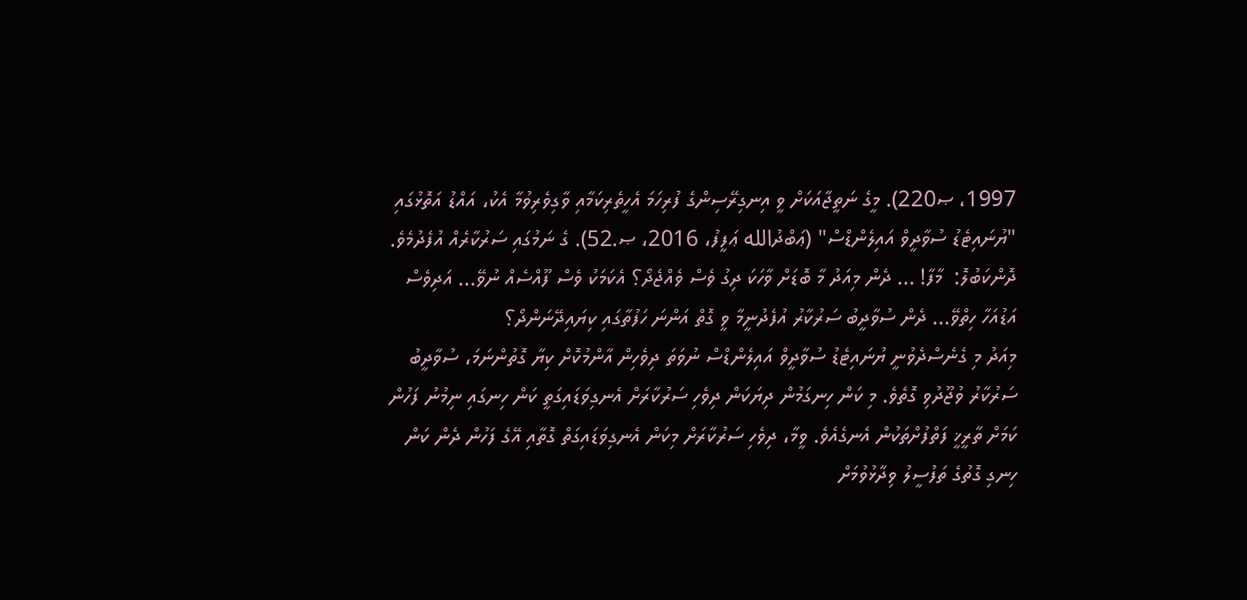1997، ޞ220). މީގެ ނަތީޖާއަކަށް ވީ އިނގިރޭސިންގެ ފުރިހަމަ އެހީތެރިކަމާއި ވާގިވެރިވުމާ އެކު، އައްޑު އަތޮޅުގައި "ޔުނައިޓެޑު ސުވާދީވް އައިލެންޑްސް" (ޢަބްދުالله ޢަފީފު، 2016، ޞ.52). ގެ ނަމުގައި ސަރުކާރެއް އުފެދުމެވެ.
ދޮންކަބުލޮ:  މާފާ! ... ދެން މިއަދު މާ ބޮޑަށް ވާހަކަ ދިގު ވެސް ވެއްޖެދޯ؟ އެކަމަކު ވެސް ފޫއްސެއް ނުވޭ... އަދިވެސް އަޑުއަހާ ހިތްވޭ... ދެން ސުވާދީބު ސަރުކާރު އުފެދުނީމާ ވީ ގޮތް އަންނަ ހަފުތާގައި ކިޔައިދޭނަންދޯ؟
މިއަދު މި ގެނެސްދެވުނީ ޔުނައިޓެޑު ސުވާދީވް އައިލެންޑްސް ނުވަތަ ދިވެހިން އާންމުކޮށް ކިޔާ ގޮތުންނަމަ، ސުވާދީބު ސަރުކާރު ވުޖޫދުވި ގޮތެވެ. މި ކަން ހިނގަމުން ދިޔަކަން ދިވެހި ސަރުކާރަށް އެނގިވަޑައިގަތީ ކަން ހިނގައި ނިމުނު ފަހުން ކަމަށް ތާރީޚީ ފަތްފުށްތަކުން އެނގެއެވެ. ވީމާ، ދިވެހި ސަރުކާރަށް މިކަން އެނގިވަޑައިގަތް ގޮތާއި އޭގެ ފަހުން ދެން ކަން ހިނގި ގޮތުގެ ތަފުސީލު ވިދާޅުވުމަށް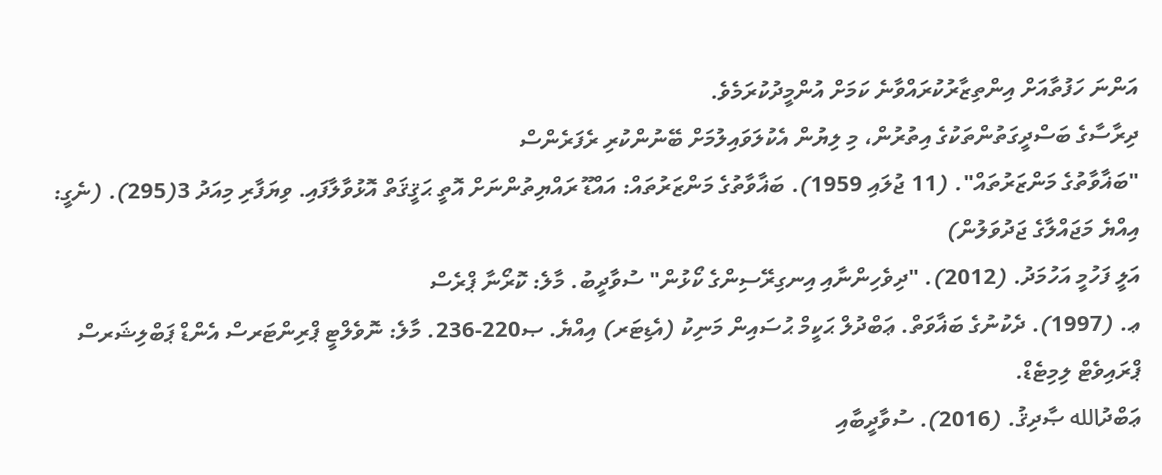އަންނަ ހަފުތާއަށް އިންތިޒާރުކުރައްވާނެ ކަމަށް އުންމީދުކުރަމެވެ.
ދިރާސާގެ ބަސްދީގަތުންތަކުގެ އިތުރުން، މި ލިޔުން އެކުލަވައިލުމަށް ބޭނުންކުރި ރެފަރެންސް
"ބަޣާވާތުގެ މަންޒަރުތައް". (11 ޖުލައި 1959). ބަޣާވާތުގެ މަންޒަރުތައް: އައްޑޫ ރައްޔިތުންނަށް އޮތީ ޙަޤީޤަތް އޮޅުވާލާފައި. ވިޔަފާރި މިއަދު 3(295). (ނެގީ: އިއްޔެ މަޖައްލާގެ ޖަދުވަލުން)
އަލީ ފަހުމީ އަހުމަދު. (2012). "ދިވެހިންނާއި އިނގިރޭސިންގެ ކޯޅުން" ސުވާދީބު. މާލެ: ކޮރޯނާ ޕްރެސް
ޢ. (1997). ދެކުނުގެ ބަޣާވަތް. ޢަބްދުލް ޙަކީމް ޙުސައިން މަނިކު (އެޑިޓަރ) އިއްޔެ. ޞ220-236. މާލެ: ނޮވެލްޓީ ޕްރިންޓަރސް އެންޑް ޕަބްލިޝަރސް ޕްރައިވެޓް ލިމިޓެޑް.
ޢަބްދުالله ޞާދިޤު. (2016). ސުވާދީބާއި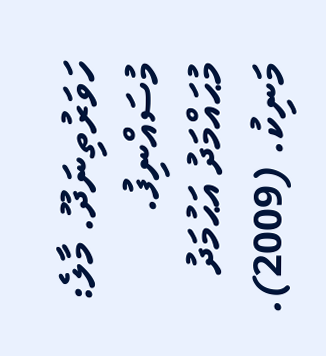ހަވަރުތިނަދޫ. މާލެ: މުސައްނިފު.
މުޙައްމަދު އަޙުމަދު މަނިކު. (2009).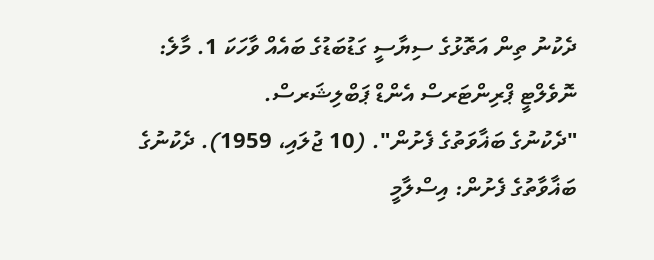ދެކުނު ތިން އަތޮޅުގެ ސިޔާސީ ގަޑުބަޑުގެ ބައެއް ވާހަކަ 1. މާލެ: ނޮވެލްޓީ ޕްރިންޓަރސް އެންޑް ޕަބްލިޝަރސް.
"ދެކުނުގެ ބަޣާވަތުގެ ފެށުން". (10 ޖުލައި، 1959). ދެކުނުގެ ބަޣާވާތުގެ ފެށުން: އިސްލާމީ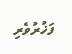ފަޚުރުވެރި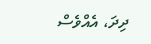ދިދަ، އެއްވެސް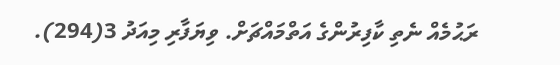ރަޙުމެއް ނެތި ކާފިރުންގެ އަތްމައްޗަށް. ވިޔަފާރި މިއަދު 3(294).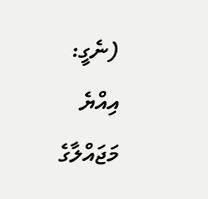(ނެގީ: އިއްޔެ މަޖައްލާގެ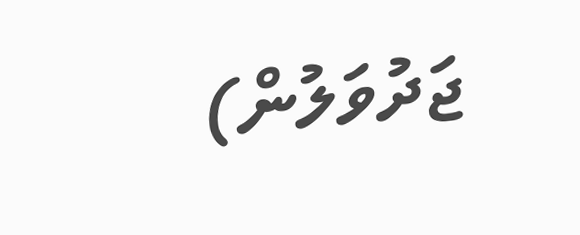ޖަދުވަލުން)